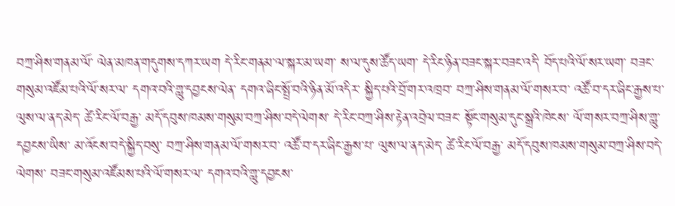བཀྲ་ཤིས་གནམ་ལོ་ ལེན་མཁན་གདུགས་དཀར་ཡག དེ་རིང་གནམ་ལ་སྐར་མ་ཡག་ ས་ལ་དུས་ཚོད་ཡག་ དེ་རིང་ཉིན་བཟང་སྐར་བཟང་འདི་ བོད་པའི་ལོ་སར་ཡག་ བཟང་གསུམ་འཛོམ་པའི་ལོ་སར་ལ་ དགའ་བའི་གླུ་དབྱངས་ལེན་ དགའ་ཞིང་སྤྲོ་བའི་ཉིན་མོ་འདིར་ སྐྱིད་པའི་བྲོ་གར་འཁྲབ་ བཀྲ་ཤིས་གནམ་ལོ་གསར་བ་ འཚོ་བ་དར་ཞིང་རྒྱས་པ་ ལུས་ལ་ནད་མེད་ ཚེ་རིང་ལོ་བརྒྱ་ མདོ་དབུས་ཁམས་གསུམ་བཀྲ་ཤིས་བདེ་ལེགས་ དེ་རིང་བཀྲ་ཤིས་རྟེན་འབྲེལ་བཟང་ སྟོང་གསུམ་དུང་སྒྲའི་ཁེངས་ ལོ་གསར་བཀྲ་ཤིས་གླུ་དབྱངས་ཡིས་ མ་འོངས་བདེ་སྐྱིད་བསུ་ བཀྲ་ཤིས་གནམ་ལོ་གསར་བ་ འཚོ་བ་དར་ཞིང་རྒྱས་པ་ ལུས་ལ་ནད་མེད་ ཚེ་རིང་ལོ་བརྒྱ་ མདོ་དབུས་ཁམས་གསུམ་བཀྲ་ཤིས་བདེ་ལེགས་ བཟང་གསུམ་འཛོམས་པའི་ལོ་གསར་ལ་ དགའ་བའི་གླུ་དབྱངས་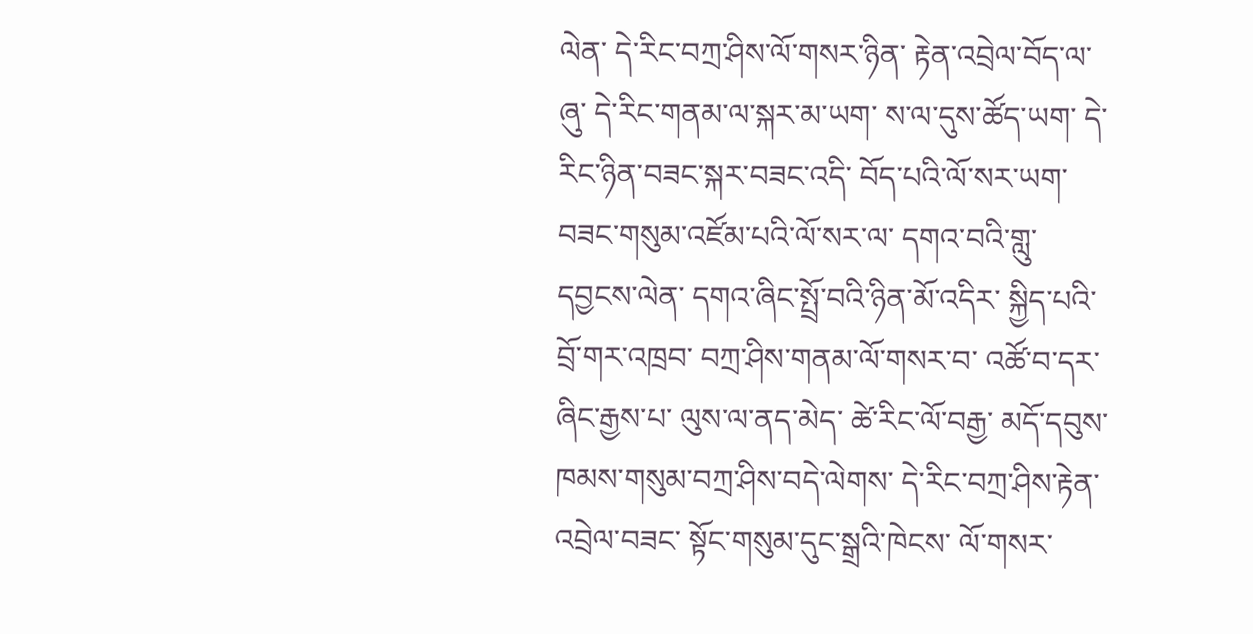ལེན་ དེ་རིང་བཀྲ་ཤིས་ལོ་གསར་ཉིན་ རྟེན་འབྲེལ་བོད་ལ་ཞུ་ དེ་རིང་གནམ་ལ་སྐར་མ་ཡག་ ས་ལ་དུས་ཚོད་ཡག་ དེ་རིང་ཉིན་བཟང་སྐར་བཟང་འདི་ བོད་པའི་ལོ་སར་ཡག་ བཟང་གསུམ་འཛོམ་པའི་ལོ་སར་ལ་ དགའ་བའི་གླུ་དབྱངས་ལེན་ དགའ་ཞིང་སྤྲོ་བའི་ཉིན་མོ་འདིར་ སྐྱིད་པའི་བྲོ་གར་འཁྲབ་ བཀྲ་ཤིས་གནམ་ལོ་གསར་བ་ འཚོ་བ་དར་ཞིང་རྒྱས་པ་ ལུས་ལ་ནད་མེད་ ཚེ་རིང་ལོ་བརྒྱ་ མདོ་དབུས་ཁམས་གསུམ་བཀྲ་ཤིས་བདེ་ལེགས་ དེ་རིང་བཀྲ་ཤིས་རྟེན་འབྲེལ་བཟང་ སྟོང་གསུམ་དུང་སྒྲའི་ཁེངས་ ལོ་གསར་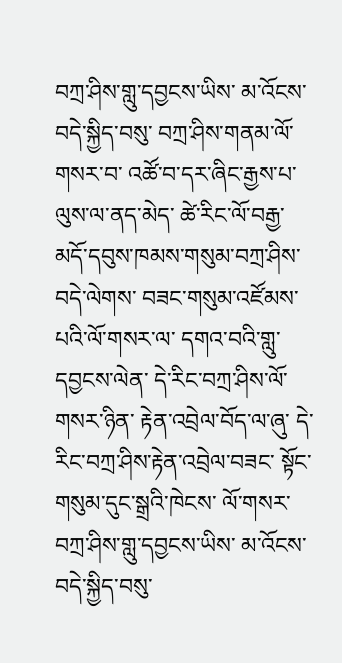བཀྲ་ཤིས་གླུ་དབྱངས་ཡིས་ མ་འོངས་བདེ་སྐྱིད་བསུ་ བཀྲ་ཤིས་གནམ་ལོ་གསར་བ་ འཚོ་བ་དར་ཞིང་རྒྱས་པ་ ལུས་ལ་ནད་མེད་ ཚེ་རིང་ལོ་བརྒྱ་ མདོ་དབུས་ཁམས་གསུམ་བཀྲ་ཤིས་བདེ་ལེགས་ བཟང་གསུམ་འཛོམས་པའི་ལོ་གསར་ལ་ དགའ་བའི་གླུ་དབྱངས་ལེན་ དེ་རིང་བཀྲ་ཤིས་ལོ་གསར་ཉིན་ རྟེན་འབྲེལ་བོད་ལ་ཞུ་ དེ་རིང་བཀྲ་ཤིས་རྟེན་འབྲེལ་བཟང་ སྟོང་གསུམ་དུང་སྒྲའི་ཁེངས་ ལོ་གསར་བཀྲ་ཤིས་གླུ་དབྱངས་ཡིས་ མ་འོངས་བདེ་སྐྱིད་བསུ་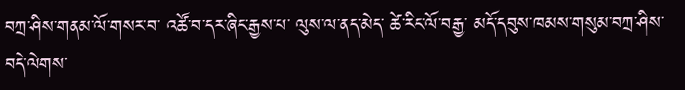བཀྲ་ཤིས་གནམ་ལོ་གསར་བ་ འཚོ་བ་དར་ཞིང་རྒྱས་པ་ ལུས་ལ་ནད་མེད་ ཚེ་རིང་ལོ་བརྒྱ་ མདོ་དབུས་ཁམས་གསུམ་བཀྲ་ཤིས་བདེ་ལེགས་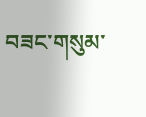བཟང་གསུམ་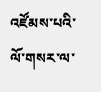འཛོམས་པའི་ལོ་གསར་ལ་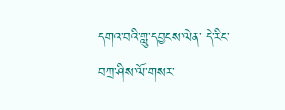དགའ་བའི་གླུ་དབྱངས་ལེན་ དེ་རིང་བཀྲ་ཤིས་ལོ་གསར་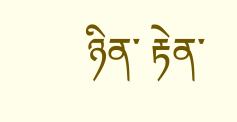ཉིན་ རྟེན་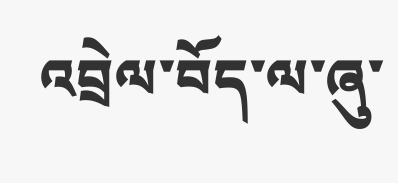འབྲེལ་བོད་ལ་ཞུ་